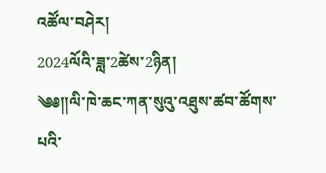འཚོལ་བཤེར།
2024ལོའི་ཟླ་2ཚེས་2ཉིན།
༄༅།།ལི་ཁེ་ཆང་ཀན་སུའུ་འཐུས་ཚབ་ཚོགས་པའི་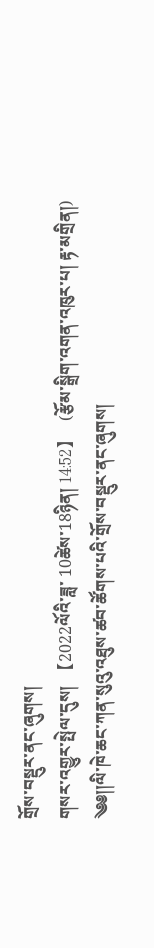གྲོས་བསྡུར་ནང་ཞུགས།
གསར་འགྱུར་སྤེལ་དུས།  【2022ལོའི་ཟླ་ 10ཚེས་18ཉིན། 14:52】   (རྩོམ་སྒྲིག་འགན་འཁུར་པ། རྟ་མགྲིན།)
༄༅།།ལི་ཁེ་ཆང་ཀན་སུའུ་འཐུས་ཚབ་ཚོགས་པའི་གྲོས་བསྡུར་ནང་ཞུགས།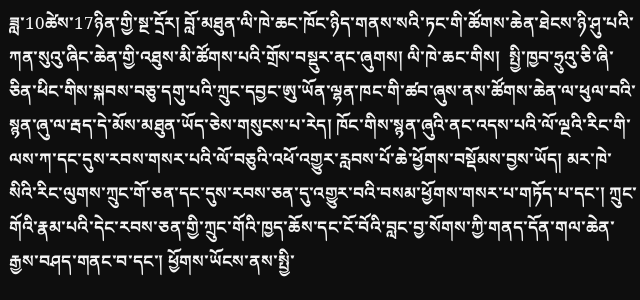ཟླ་10ཚེས་17ཉིན་གྱི་སྔ་དྲོར། བློ་མཐུན་ལི་ཁེ་ཆང་ཁོང་ཉིད་གནས་སའི་ཏང་གི་ཚོགས་ཆེན་ཐེངས་ཉི་ཤུ་པའི་ཀན་སུའུ་ཞིང་ཆེན་གྱི་འཐུས་མི་ཚོགས་པའི་གྲོས་བསྡུར་ནང་ཞུགས། ལི་ཁེ་ཆང་གིས།  སྤྱི་ཁྱབ་ཧྲུའུ་ཅི་ཞི་ཅིན་ཕིང་གིས་སྐབས་བཅུ་དགུ་པའི་ཀྲུང་དབྱང་ཨུ་ཡོན་ལྷན་ཁང་གི་ཚབ་ཞུས་ནས་ཚོགས་ཆེན་ལ་ཕུལ་བའི་སྙན་ཞུ་ལ་རྦད་དེ་མོས་མཐུན་ཡོད་ཅེས་གསུངས་པ་རེད། ཁོང་གིས་སྙན་ཞུའི་ནང་འདས་པའི་ལོ་ལྔའི་རིང་གི་ལས་ཀ་དང་དུས་རབས་གསར་པའི་ལོ་བཅུའི་འཕོ་འགྱུར་རླབས་པོ་ཆེ་ཕྱོགས་བསྡོམས་བྱས་ཡོད། མར་ཁེ་སིའི་རིང་ལུགས་ཀྲུང་གོ་ཅན་དང་དུས་རབས་ཅན་དུ་འགྱུར་བའི་བསམ་ཕྱོགས་གསར་པ་གཏོད་པ་དང་། ཀྲུང་གོའི་རྣམ་པའི་དེང་རབས་ཅན་གྱི་ཀྲུང་གོའི་ཁྱད་ཆོས་དང་ངོ་བོའི་བླང་བྱ་སོགས་ཀྱི་གནད་དོན་གལ་ཆེན་རྒྱས་བཤད་གནང་བ་དང་། ཕྱོགས་ཡོངས་ནས་སྤྱི་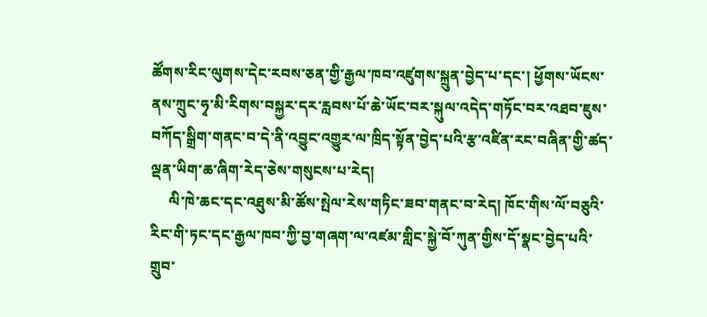ཚོགས་རིང་ལུགས་དེང་རབས་ཅན་གྱི་རྒྱལ་ཁབ་འཛུགས་སྐྲུན་བྱེད་པ་དང་། ཕྱོགས་ཡོངས་ནས་ཀྲུང་ཧྭ་མི་རིགས་བསྐྱར་དར་རླབས་པོ་ཆེ་ཡོང་བར་སྐུལ་འདེད་གཏོང་བར་འཐབ་ཇུས་བཀོད་སྒྲིག་གནང་བ་དེ་ནི་འབྱུང་འགྱུར་ལ་ཁྲིད་སྟོན་བྱེད་པའི་རྩ་འཛིན་རང་བཞིན་གྱི་ཚད་ལྡན་ཡིག་ཆ་ཞིག་རེད་ཅེས་གསུངས་པ་རེད།
     ལི་ཁེ་ཆང་དང་འཐུས་མི་ཚོས་སྤེལ་རེས་གཏིང་ཟབ་གནང་བ་རེད། ཁོང་གིས་ལོ་བཅུའི་རིང་གི་ཏང་དང་རྒྱལ་ཁབ་ཀྱི་བྱ་གཞག་ལ་འཛམ་གླིང་སྐྱེ་བོ་ཀུན་གྱིས་དོ་སྣང་བྱེད་པའི་གྲུབ་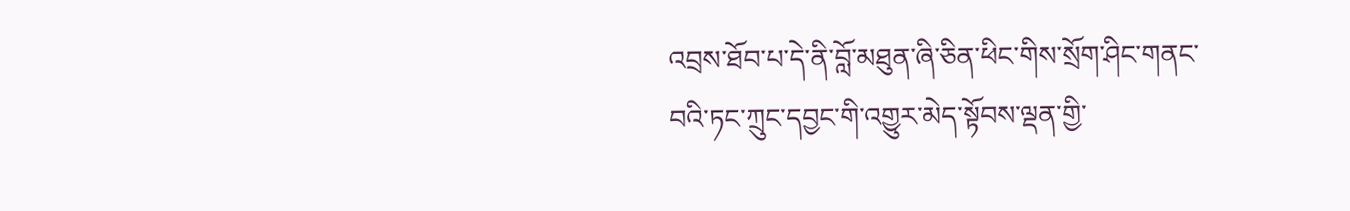འབྲས་ཐོབ་པ་དེ་ནི་བློ་མཐུན་ཞི་ཅིན་ཕིང་གིས་སྲོག་ཤིང་གནང་བའི་ཏང་ཀྲུང་དབྱང་གི་འགྱུར་མེད་སྟོབས་ལྡན་གྱི་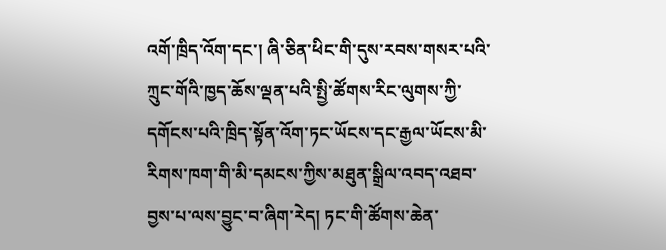འགོ་ཁྲིད་འོག་དང་། ཞི་ཅིན་ཕིང་གི་དུས་རབས་གསར་པའི་ཀྲུང་གོའི་ཁྱད་ཆོས་ལྡན་པའི་སྤྱི་ཚོགས་རིང་ལུགས་ཀྱི་དགོངས་པའི་ཁྲིད་སྟོན་འོག་ཏང་ཡོངས་དང་རྒྱལ་ཡོངས་མི་རིགས་ཁག་གི་མི་དམངས་ཀྱིས་མཐུན་སྒྲིལ་འབད་འཐབ་བྱས་པ་ལས་བྱུང་བ་ཞིག་རེད། ཏང་གི་ཚོགས་ཆེན་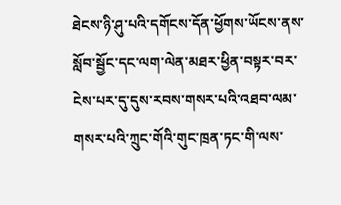ཐེངས་ཉི་ཤུ་པའི་དགོངས་དོན་ཕྱོགས་ཡོངས་ནས་སློབ་སྦྱོང་དང་ལག་ལེན་མཐར་ཕྱིན་བསྟར་བར་ངེས་པར་དུ་དུས་རབས་གསར་པའི་འཐབ་ལམ་གསར་པའི་ཀྲུང་གོའི་གུང་ཁྲན་ཏང་གི་ལས་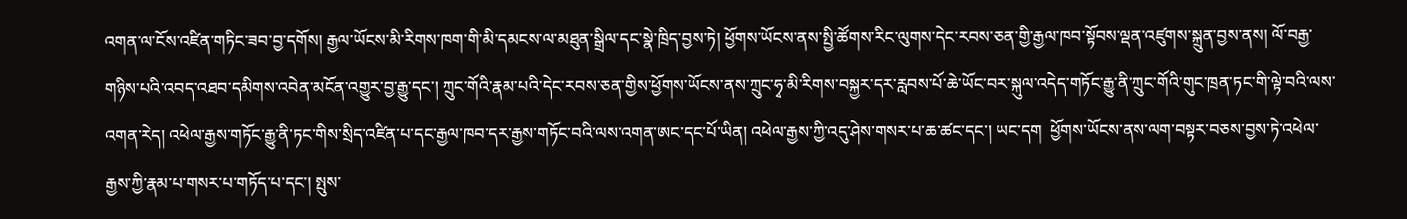འགན་ལ་ངོས་འཛིན་གཏིང་ཟབ་བྱ་དགོས། རྒྱལ་ཡོངས་མི་རིགས་ཁག་གི་མི་དམངས་ལ་མཐུན་སྒྲིལ་དང་སྣེ་ཁྲིད་བྱས་ཏེ། ཕྱོགས་ཡོངས་ནས་སྤྱི་ཚོགས་རིང་ལུགས་དེང་རབས་ཅན་གྱི་རྒྱལ་ཁབ་སྟོབས་ལྡན་འཛུགས་སྐྲུན་བྱས་ནས། ལོ་བརྒྱ་གཉིས་པའི་འབད་འཐབ་དམིགས་འབེན་མངོན་འགྱུར་བྱ་རྒྱུ་དང་། ཀྲུང་གོའི་རྣམ་པའི་དེང་རབས་ཅན་གྱིས་ཕྱོགས་ཡོངས་ནས་ཀྲུང་ཧྭ་མི་རིགས་བསྐྱར་དར་རླབས་པོ་ཆེ་ཡོང་བར་སྐུལ་འདེད་གཏོང་རྒྱུ་ནི་ཀྲུང་གོའི་གུང་ཁྲན་ཏང་གི་ལྟེ་བའི་ལས་འགན་རེད། འཕེལ་རྒྱས་གཏོང་རྒྱུ་ནི་ཏང་གིས་སྲིད་འཛིན་པ་དང་རྒྱལ་ཁབ་དར་རྒྱས་གཏོང་བའི་ལས་འགན་ཨང་དང་པོ་ཡིན། འཕེལ་རྒྱས་ཀྱི་འདུ་ཤེས་གསར་པ་ཆ་ཚང་དང་། ཡང་དག  ཕྱོགས་ཡོངས་ནས་ལག་བསྟར་བཅས་བྱས་ཏེ་འཕེལ་རྒྱས་ཀྱི་རྣམ་པ་གསར་པ་གཏོད་པ་དང་། སྤུས་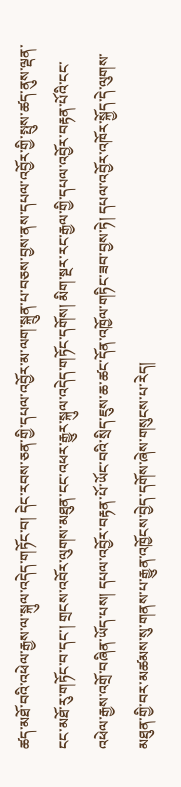ཚད་མཐོ་བའི་འཕེལ་རྒྱས་ལ་སྐུལ་འདེད་གཏོང་བ། དེང་རབས་ཅན་གྱི་དཔལ་འབྱོར་མ་ལག་སྐྲུན་པ་བཅས་བྱས་ནས་དཔལ་འབྱོར་གྱི་སྤུས་ཚད་ནུས་ལྡན་ངང་མཐོ་རུ་གཏོང་བ་དང་། གྲངས་འབོར་ལུགས་མཐུན་ངང་འཕར་རྒྱུར་སྐུལ་འདེད་གཏོང་དགོས། མིག་སྔར་རང་རྒྱལ་གྱི་དཔལ་འབྱོར་བརྟན་པོའི་ངང་འཕེལ་རྒྱས་འགྲོ་བཞིན་ཡོད་པས། དཔལ་འབྱོར་བརྟན་པོ་ཡོང་བའི་སྲིད་ཇུས་ཆ་ཚང་དོན་འཁྱོལ་གཏིང་ཟབ་བྱས་ཏེ། དཔལ་འབྱོར་འཁོར་སྐྱོད་དེ་ལུགས་མཐུན་གྱི་བར་མཚམས་སུ་གནས་པ་རྒྱུན་འཁྱོངས་བྱེད་དགོས་ཞེས་གསུངས་པ་རེད།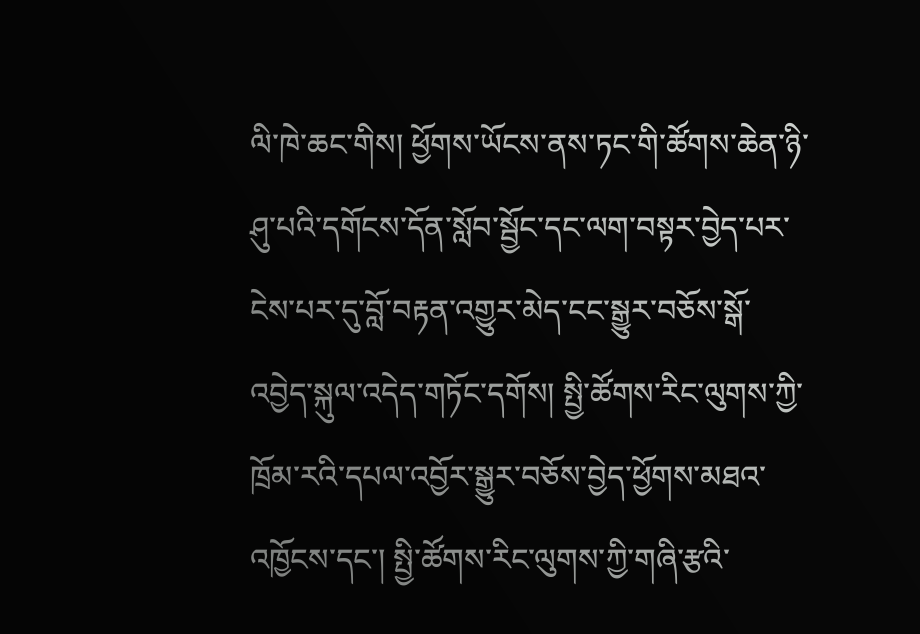ལི་ཁེ་ཆང་གིས། ཕྱོགས་ཡོངས་ནས་ཏང་གི་ཚོགས་ཆེན་ཉི་ཤུ་པའི་དགོངས་དོན་སློབ་སྦྱོང་དང་ལག་བསྟར་བྱེད་པར་ངེས་པར་དུ་བློ་བརྟན་འགྱུར་མེད་ངང་སྒྱུར་བཅོས་སྒོ་འབྱེད་སྐུལ་འདེད་གཏོང་དགོས། སྤྱི་ཚོགས་རིང་ལུགས་ཀྱི་ཁྲོམ་རའི་དཔལ་འབྱོར་སྒྱུར་བཅོས་བྱེད་ཕྱོགས་མཐའ་འཁྱོངས་དང་། སྤྱི་ཚོགས་རིང་ལུགས་ཀྱི་གཞི་རྩའི་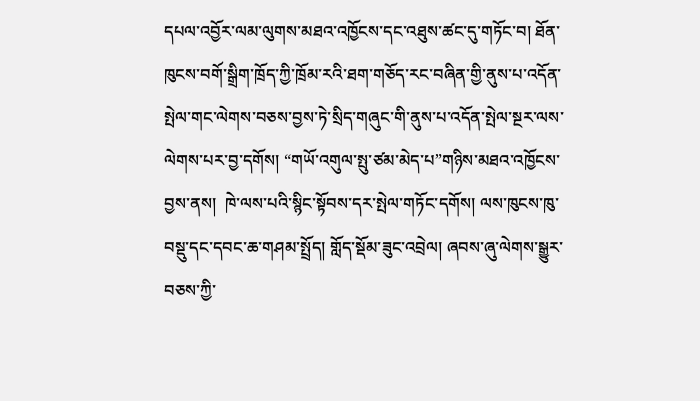དཔལ་འབྱོར་ལམ་ལུགས་མཐའ་འཁྱོངས་དང་འཐུས་ཚང་དུ་གཏོང་བ། ཐོན་ཁུངས་བགོ་སྒྲིག་ཁྲོད་ཀྱི་ཁྲོམ་རའི་ཐག་གཅོད་རང་བཞིན་གྱི་ནུས་པ་འདོན་སྤེལ་གང་ལེགས་བཅས་བྱས་ཏེ་སྲིད་གཞུང་གི་ནུས་པ་འདོན་སྤེལ་སྔར་ལས་ལེགས་པར་བྱ་དགོས། “གཡོ་འགུལ་སྤུ་ཙམ་མེད་པ”གཉིས་མཐའ་འཁྱོངས་བྱས་ནས།  ཁེ་ལས་པའི་སྙིང་སྟོབས་དར་སྤེལ་གཏོང་དགོས། ལས་ཁུངས་ཁུ་བསྡུ་དང་དབང་ཆ་གཤམ་སྤྲོད། གློད་སྡོམ་ཟུང་འབྲེལ། ཞབས་ཞུ་ལེགས་སྒྱུར་བཅས་ཀྱི་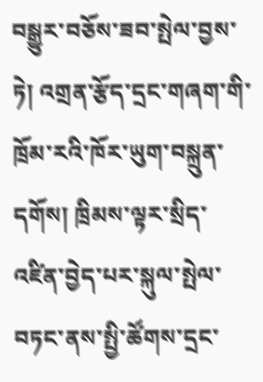བསྒྱུར་བཅོས་ཟབ་སྤེལ་བྱས་ཏེ། འགྲན་རྩོད་དྲང་གཞག་གི་ཁྲོམ་རའི་ཁོར་ཡུག་བསྐྲུན་དགོས། ཁྲིམས་ལྟར་སྲིད་འཛིན་བྱེད་པར་སྐུལ་སྤེལ་བཏང་ནས་སྤྱི་ཚོགས་དྲང་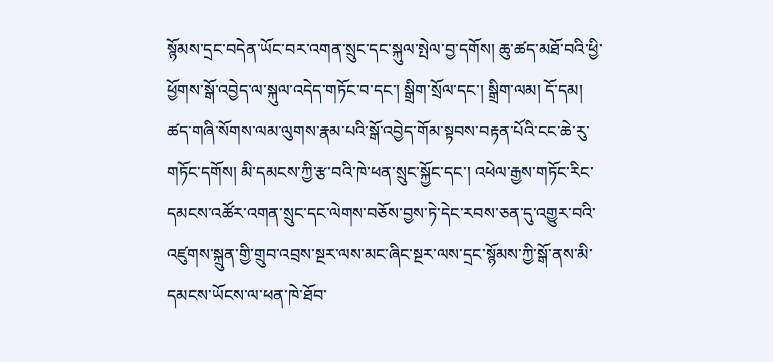སྙོམས་དྲང་བདེན་ཡོང་བར་འགན་སྲུང་དང་སྐུལ་སྤེལ་བྱ་དགོས། ཆུ་ཚད་མཐོ་བའི་ཕྱི་ཕྱོགས་སྒོ་འབྱེད་ལ་སྐུལ་འདེད་གཏོང་བ་དང་། སྒྲིག་སྲོལ་དང་། སྒྲིག་ལམ། དོ་དམ། ཚད་གཞི་སོགས་ལམ་ལུགས་རྣམ་པའི་སྒོ་འབྱེད་གོམ་སྟབས་བརྟན་པོའི་ངང་ཆེ་རུ་གཏོང་དགོས། མི་དམངས་ཀྱི་རྩ་བའི་ཁེ་ཕན་སྲུང་སྐྱོང་དང་། འཕེལ་རྒྱས་གཏོང་རིང་དམངས་འཚོར་འགན་སྲུང་དང་ལེགས་བཅོས་བྱས་ཏེ་དེང་རབས་ཅན་དུ་འགྱུར་བའི་འཛུགས་སྐྲུན་གྱི་གྲུབ་འབྲས་སྔར་ལས་མང་ཞིང་སྔར་ལས་དྲང་སྙོམས་ཀྱི་སྒོ་ནས་མི་དམངས་ཡོངས་ལ་ཕན་ཁེ་ཐོབ་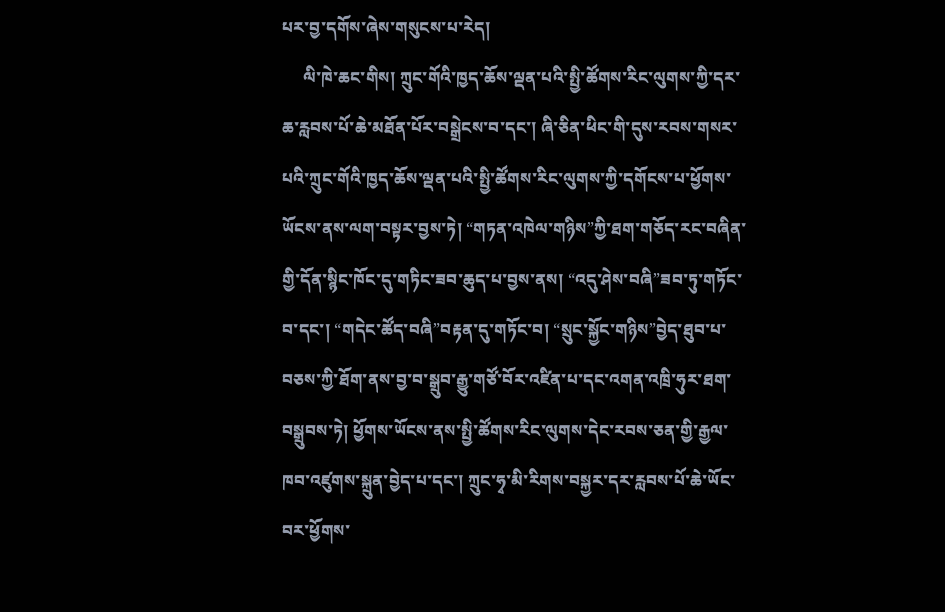པར་བྱ་དགོས་ཞེས་གསུངས་པ་རེད།
     ལི་ཁེ་ཆང་གིས། ཀྲུང་གོའི་ཁྱད་ཆོས་ལྡན་པའི་སྤྱི་ཚོགས་རིང་ལུགས་ཀྱི་དར་ཆ་རླབས་པོ་ཆེ་མཐོན་པོར་བསྒྲེངས་བ་དང་། ཞི་ཅིན་ཕིང་གི་དུས་རབས་གསར་པའི་ཀྲུང་གོའི་ཁྱད་ཆོས་ལྡན་པའི་སྤྱི་ཚོགས་རིང་ལུགས་ཀྱི་དགོངས་པ་ཕྱོགས་ཡོངས་ནས་ལག་བསྟར་བྱས་ཏེ། “གཏན་འཁེལ་གཉིས”ཀྱི་ཐག་གཅོད་རང་བཞིན་གྱི་དོན་སྙིང་ཁོང་དུ་གཏིང་ཟབ་ཆུད་པ་བྱས་ནས། “འདུ་ཤེས་བཞི”ཟབ་ཏུ་གཏོང་བ་དང་། “གདེང་ཚོད་བཞི”བརྟན་དུ་གཏོང་བ། “སྲུང་སྐྱོང་གཉིས”བྱེད་ཐུབ་པ་བཅས་ཀྱི་ཐོག་ནས་བྱ་བ་སྒྲུབ་རྒྱུ་གཙོ་བོར་འཛིན་པ་དང་འགན་འཁྲི་ཧུར་ཐག་བསྒྲུབས་ཏེ། ཕྱོགས་ཡོངས་ནས་སྤྱི་ཚོགས་རིང་ལུགས་དེང་རབས་ཅན་གྱི་རྒྱལ་ཁབ་འཛུགས་སྐྲུན་བྱེད་པ་དང་། ཀྲུང་ཧྭ་མི་རིགས་བསྐྱར་དར་རླབས་པོ་ཆེ་ཡོང་བར་ཕྱོགས་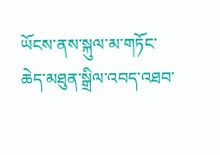ཡོངས་ནས་སྐུལ་མ་གཏོང་ཆེད་མཐུན་སྒྲིལ་འབད་འཐབ་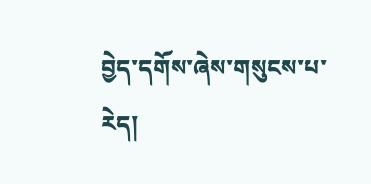བྱེད་དགོས་ཞེས་གསུངས་པ་རེད།